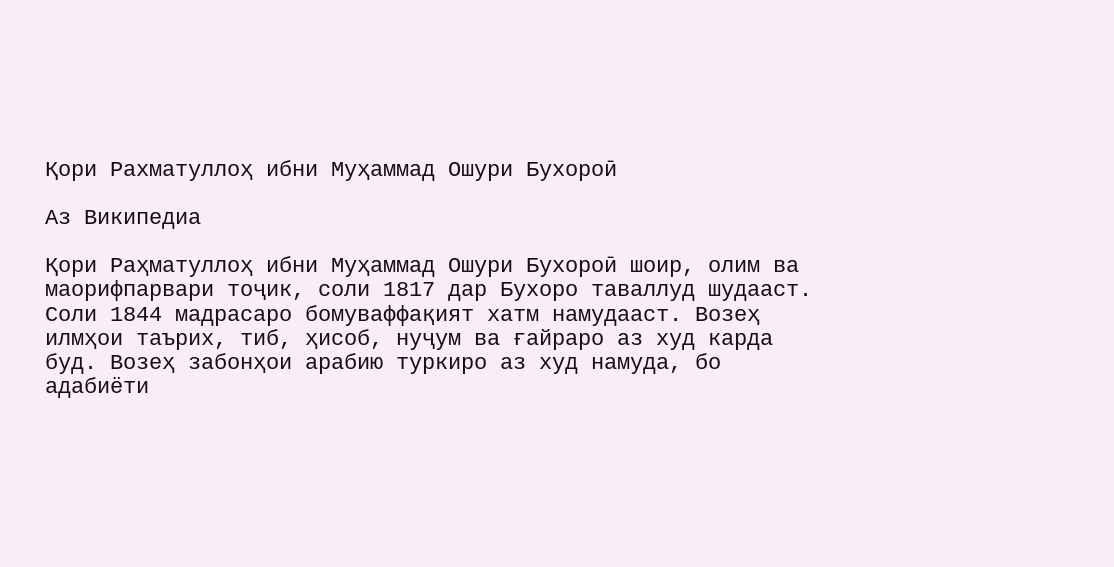Қори Рахматуллоҳ ибни Муҳаммад Ошури Бухороӣ

Аз Википедиа

Қори Раҳматуллоҳ ибни Муҳаммад Ошури Бухороӣ шоир, олим ва маорифпарвари тоҷик, соли 1817 дар Бухоро таваллуд шудааст. Соли 1844 мадрасаро бомуваффақият хатм намудааст. Возеҳ илмҳои таърих, тиб, ҳисоб, нуҷум ва ғайраро аз худ карда буд. Возеҳ забонҳои арабию туркиро аз худ намуда, бо адабиёти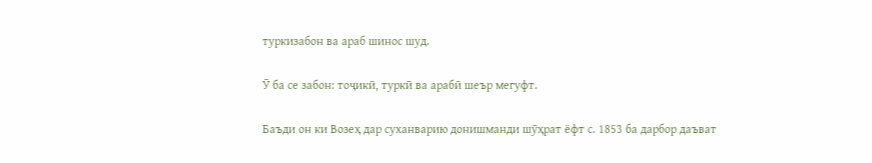туркизабон ва араб шинос шуд.

Ӯ ба се забон: тоҷикӣ, туркӣ ва арабӣ шеър мегуфт.

Баъди он ки Возеҳ дар суханварию донишманди шӯҳрат ёфт с. 1853 ба дарбор даъват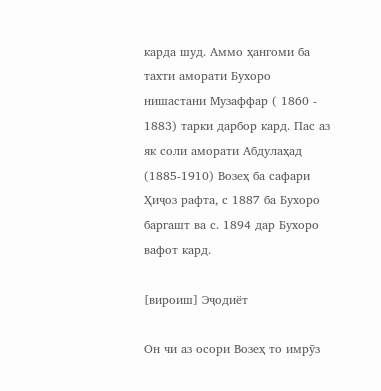карда шуд. Аммо ҳангоми ба тахти аморати Бухоро нишастани Музаффар ( 1860 - 1883) тарки дарбор кард. Пас аз як соли аморати Абдулаҳад (1885-1910) Возеҳ ба сафари Ҳиҷоз рафта, с 1887 ба Бухоро баргашт ва с. 1894 дар Бухоро вафот кард.

[вироиш] Эҷодиёт

Он чи аз осори Возеҳ то имрӯз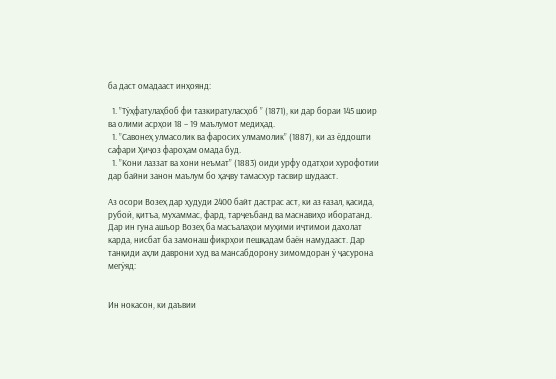ба даст омадааст инҳоянд:

  1. ”Тӯҳфатулаҳбоб фи тазкиратуласҳоб ” (1871), ки дар бораи 145 шоир ва олими асрҳои 18 – 19 маълумот медиҳад.
  1. ”Савонеҳ улмасолик ва фаросих улмамолик” (1887), ки аз ёддошти сафари Ҳиҷоз фароҳам омада буд.
  1. ”Кони лаззат ва хони неъмат” (1883) оиди урфу одатҳои хурофотии дар байни занон маълум бо ҳаҷву тамасхур тасвир шудааст.

Аз осори Возеҳ дар ҳудуди 2400 байт дастрас аст, ки аз ғазал, қасида, рубоӣ, қитъа, мухаммас, фард, тарҷеъбанд ва маснавиҳо иборатанд. Дар ин гуна ашъор Возеҳ ба масъалаҳои муҳими иҷтимои дахолат карда, нисбат ба замонаш фикрҳои пешқадам баён намудааст. Дар танқиди аҳли даврони худ ва мансабдорону зимомдоран ӯ ҷасурона мегӯяд:


Ин нокасон, ки даъвии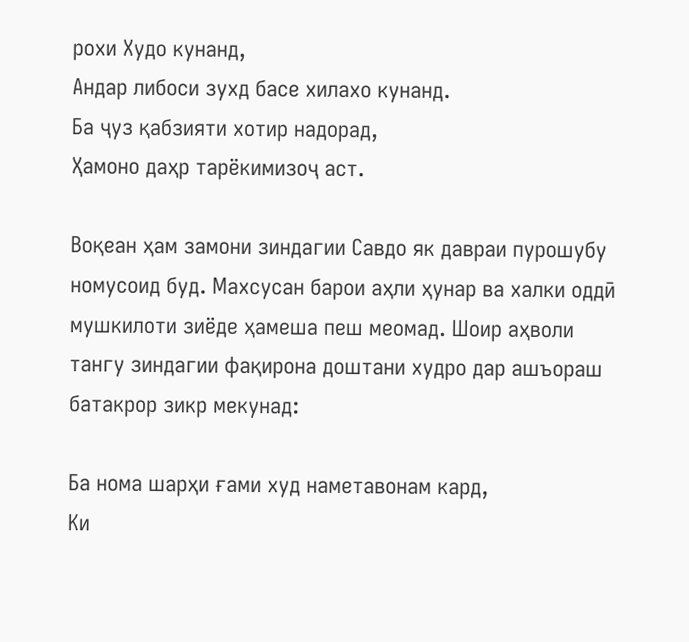рохи Худо кунанд,
Андар либоси зухд басе хилахо кунанд.
Ба ҷуз қабзияти хотир надорад,
Ҳамоно даҳр тарёкимизоҷ аст.

Воқеан ҳам замони зиндагии Савдо як давраи пурошубу номусоид буд. Махсусан барои аҳли ҳунар ва халки оддӣ мушкилоти зиёде ҳамеша пеш меомад. Шоир аҳволи тангу зиндагии фақирона доштани худро дар ашъораш батакрор зикр мекунад:

Ба нома шарҳи ғами худ наметавонам кард,
Ки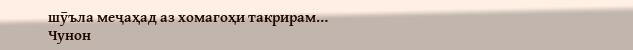шӯъла меҷаҳад аз хомагоҳи такрирам…
Чунон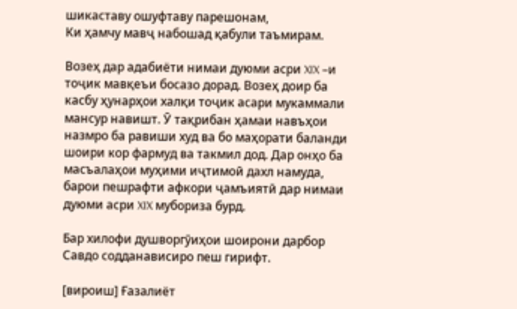шикаставу ошуфтаву парешонам,
Ки ҳамчу мавҷ набошад қабули таъмирам.

Возеҳ дар адабиёти нимаи дуюми асри XIX –и тоҷик мавқеъи босазо дорад. Возеҳ доир ба касбу ҳунарҳои халқи тоҷик асари мукаммали мансур навишт. Ӯ тақрибан ҳамаи навъҳои назмро ба равиши худ ва бо маҳорати баланди шоири кор фармуд ва такмил дод. Дар онҳо ба масъалаҳои муҳими иҷтимоӣ дахл намуда, барои пешрафти афкори ҷамъиятӣ дар нимаи дуюми асри XIX мубориза бурд.

Бар хилофи душворгӯиҳои шоирони дарбор Савдо содданависиро пеш гирифт.

[вироиш] Ғазалиёт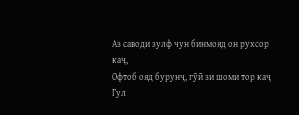Аз саводи зулф чун бинмояд он рухсор каҷ,
Офтоб ояд бурунҷ, гӯӣ зи шоми тор каҷ
Гул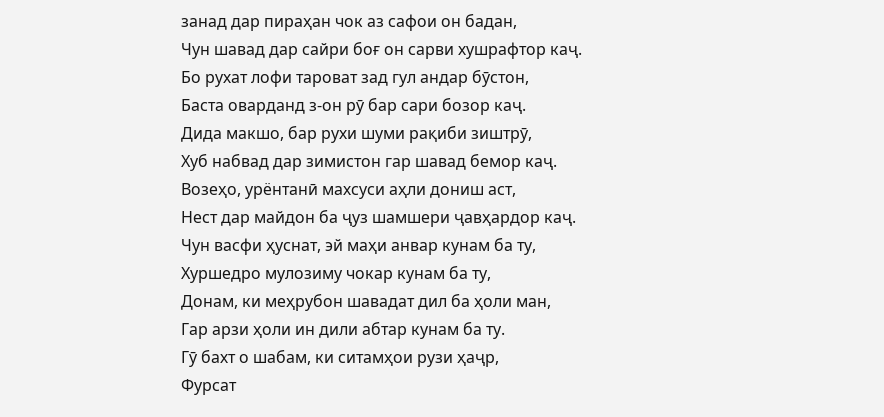занад дар пираҳан чок аз сафои он бадан,
Чун шавад дар сайри боғ он сарви хушрафтор каҷ.
Бо рухат лофи тароват зад гул андар бӯстон,
Баста оварданд з-он рӯ бар сари бозор каҷ.
Дида макшо, бар рухи шуми рақиби зиштрӯ,
Хуб набвад дар зимистон гар шавад бемор каҷ.
Возеҳо, урёнтанӣ махсуси аҳли дониш аст,
Нест дар майдон ба ҷуз шамшери ҷавҳардор каҷ.
Чун васфи ҳуснат, эй маҳи анвар кунам ба ту,
Хуршедро мулозиму чокар кунам ба ту,
Донам, ки меҳрубон шавадат дил ба ҳоли ман,
Гар арзи ҳоли ин дили абтар кунам ба ту.
Гӯ бахт о шабам, ки ситамҳои рузи ҳаҷр,
Фурсат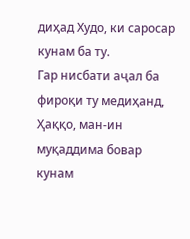диҳад Худо, ки саросар кунам ба ту.
Гар нисбати аҷал ба фироқи ту медиҳанд,
Ҳаққо, ман-ин муқаддима бовар кунам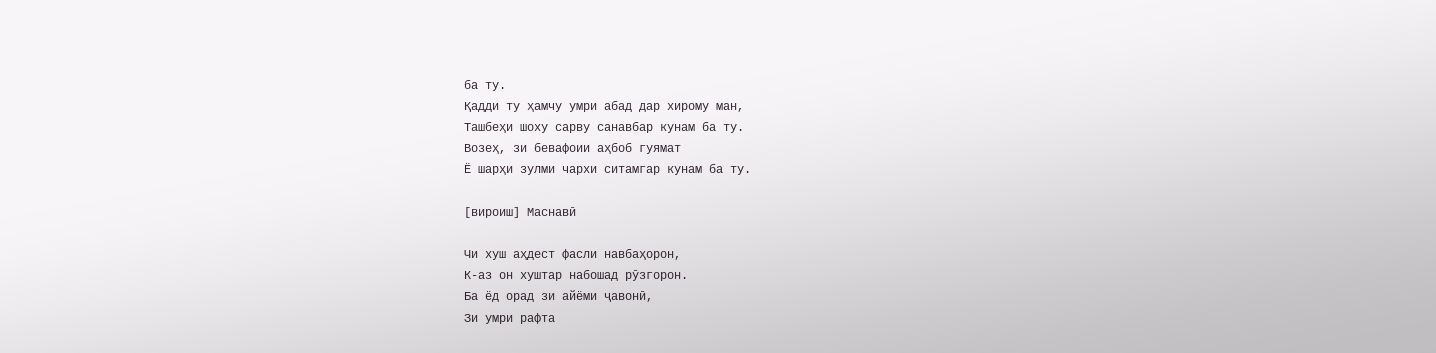ба ту.
Қадди ту ҳамчу умри абад дар хирому ман,
Ташбеҳи шоху сарву санавбар кунам ба ту.
Возеҳ, зи бевафоии аҳбоб гуямат
Ё шарҳи зулми чархи ситамгар кунам ба ту.

[вироиш] Маснавӣ

Чи хуш аҳдест фасли навбаҳорон,
К-аз он хуштар набошад рӯзгорон.
Ба ёд орад зи айёми ҷавонӣ,
Зи умри рафта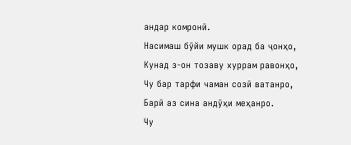андар комронӣ.
Насимаш бӯйи мушк орад ба ҷонҳо,
Кунад з-он тозаву хуррам равонҳо,
Чу бар тарфи чаман созӣ ватанро,
Барӣ аз сина андӯҳи меҳанро.
Чу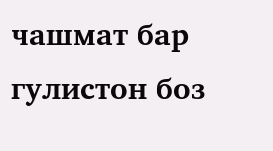чашмат бар гулистон боз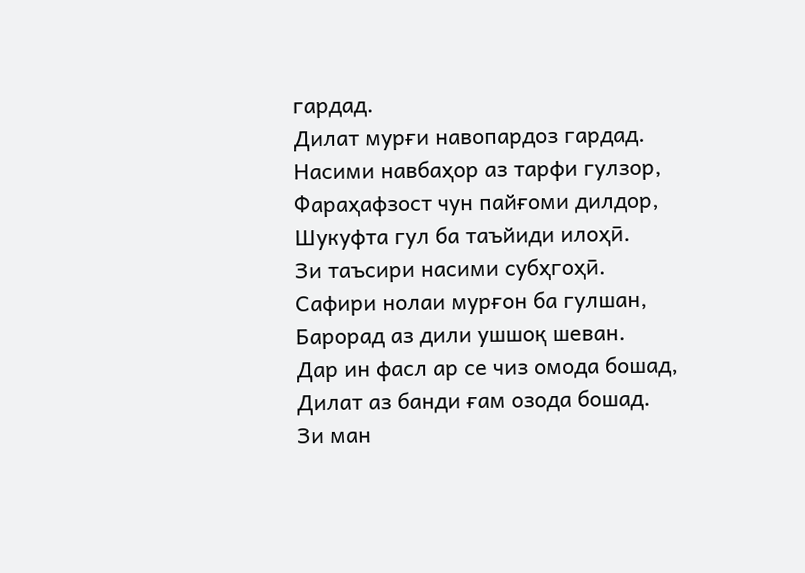гардад.
Дилат мурғи навопардоз гардад.
Насими навбаҳор аз тарфи гулзор,
Фараҳафзост чун пайғоми дилдор,
Шукуфта гул ба таъйиди илоҳӣ.
Зи таъсири насими субҳгоҳӣ.
Сафири нолаи мурғон ба гулшан,
Барорад аз дили ушшоқ шеван.
Дар ин фасл ар се чиз омода бошад,
Дилат аз банди ғам озода бошад.
Зи ман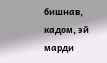бишнав, кадом, эй марди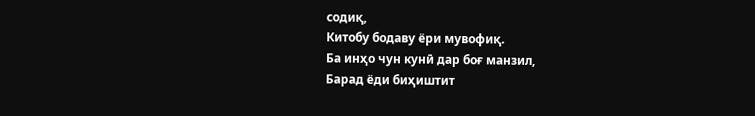содиқ,
Китобу бодаву ёри мувофиқ.
Ба инҳо чун кунӣ дар боғ манзил,
Барад ёди биҳиштит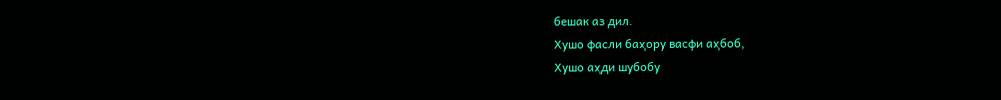бешак аз дил.
Хушо фасли баҳору васфи аҳбоб,
Хушо аҳди шубобу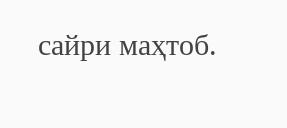сайри маҳтоб.